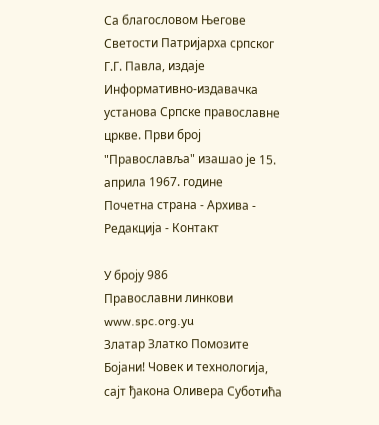Са благословом Његове Светости Патријарха српског Г.Г. Павла, издаје Информативно-издавачка установа Српске православне цркве. Први број "Православља" изашао је 15. априла 1967. године
Почетна страна - Архива - Редакција - Контакт

У броју 986
Православни линкови
www.spc.org.yu
Златар Златко Помозите Бојани! Човек и технологија, сајт ђакона Оливера Суботића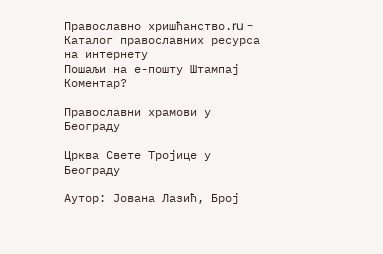Православно хришћанство.ru - Каталог православних ресурса на интернету
Пошаљи на е-пошту Штампај Коментар?

Православни храмови у Београду

Црква Свете Тројице у Београду

Аутор: Јована Лазић, Број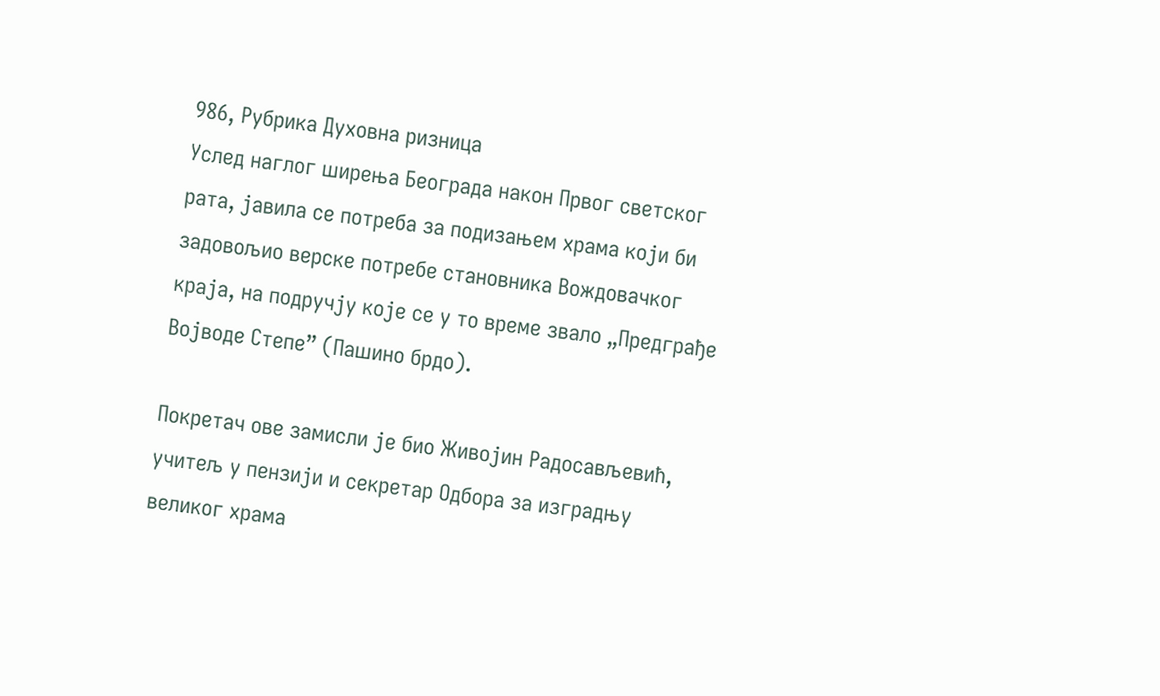986, Рубрика Духовна ризница
Услед наглог ширења Београда након Првог светског рата, јавила се потреба за подизањем храма који би задовољио верске потребе становника Вождовачког краја, на подручју које се у то време звало „Предграђе Војводе Степе” (Пашино брдо).

Покретач ове замисли је био Живојин Радосављевић, учитељ у пензији и секретар Одбора за изградњу великог храма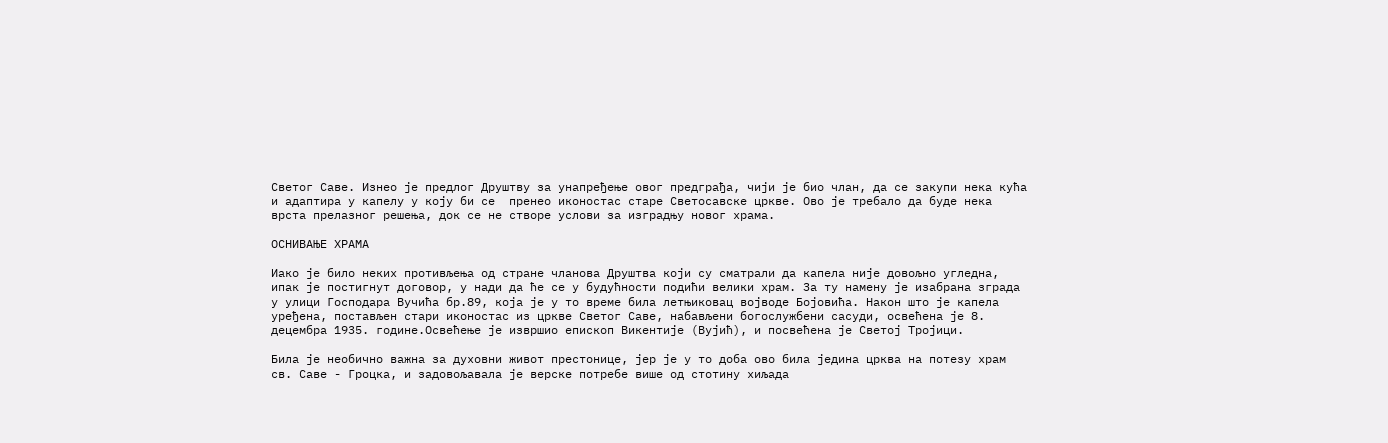Светог Саве. Изнео је предлог Друштву за унапређење овог предграђа, чији је био члан, да се закупи нека кућа и адаптира у капелу у коју би се  пренео иконостас старе Светосавске цркве. Ово је требало да буде нека врста прелазног решења, док се не створе услови за изградњу новог храма.

ОСНИВАЊЕ ХРАМА

Иако је било неких противљења од стране чланова Друштва који су сматрали да капела није довољно угледна, ипак је постигнут договор, у нади да ће се у будућности подићи велики храм. За ту намену је изабрана зграда у улици Господара Вучића бр.89, која је у то време била летњиковац војводе Бојовића. Након што је капела уређена, постављен стари иконостас из цркве Светог Саве, набављени богослужбени сасуди, освећена је 8. децембра 1935. године.Освећење је извршио епископ Викентије (Вујић), и посвећена је Светој Тројици.

Била је необично важна за духовни живот престонице, јер је у то доба ово била једина црква на потезу храм св. Саве - Гроцка, и задовољавала је верске потребе више од стотину хиљада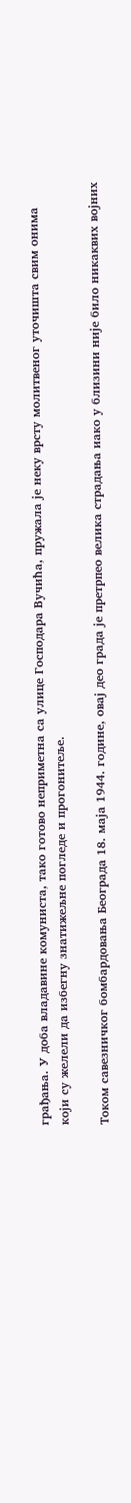грађања. У доба владавине комуниста, тако готово неприметна са улице Господара Вучића, пружала је неку врсту молитвеног уточишта свим онима који су желели да избегну знатижељне погледе и прогонитеље.

Током савезничког бомбардовања Београда 18. маја 1944. године, овај део града је претрпео велика страдања иако у близини није било никаквих војних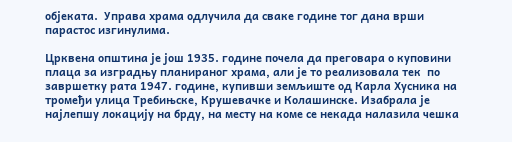објеката.  Управа храма одлучила да сваке године тог дана врши парастос изгинулима.

Црквена општина је још 1935. године почела да преговара о куповини плаца за изградњу планираног храма, али је то реализовала тек  по завршетку рата 1947. године, купивши земљиште од Карла Хусника на тромеђи улица Требињске, Крушевачке и Колашинске. Изабрала је најлепшу локацију на брду, на месту на коме се некада налазила чешка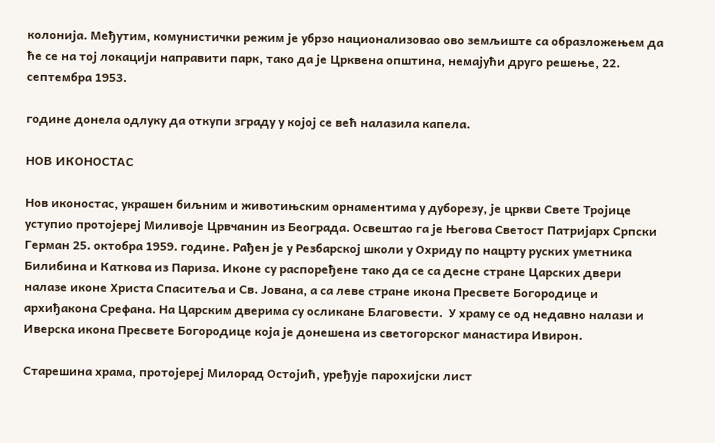колонија. Међутим, комунистички режим је убрзо национализовао ово земљиште са образложењем да ће се на тој локацији направити парк, тако да је Црквена општина, немајући друго решење, 22. септембра 1953.

године донела одлуку да откупи зграду у којој се већ налазила капела.

НОВ ИКОНОСТАС

Нов иконостас, украшен биљним и животињским орнаментима у дуборезу, је цркви Свете Тројице уступио протојереј Миливоје Црвчанин из Београда. Освештао га је Његова Светост Патријарх Српски Герман 25. октобра 1959. године. Рађен је у Резбарској школи у Охриду по нацрту руских уметника Билибина и Каткова из Париза. Иконе су распоређене тако да се са десне стране Царских двери налазе иконе Христа Спаситеља и Св. Јована, а са леве стране икона Пресвете Богородице и архиђакона Срефана. На Царским дверима су осликане Благовести.  У храму се од недавно налази и Иверска икона Пресвете Богородице која је донешена из светогорског манастира Ивирон.

Старешина храма, протојереј Милорад Остојић, уређује парохијски лист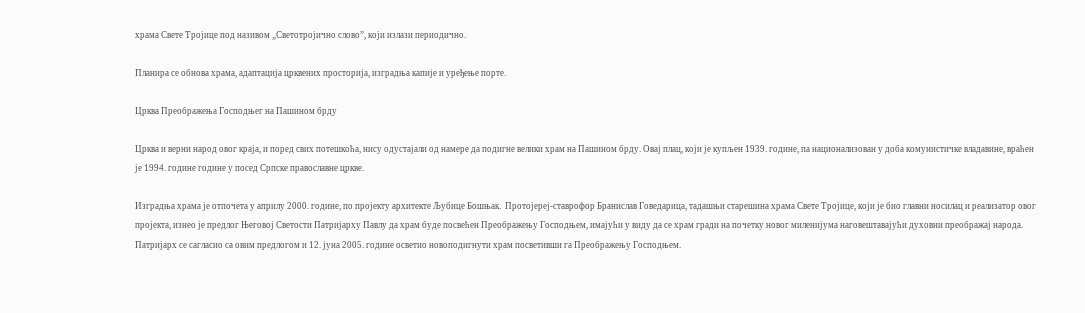храма Свете Тројице под називом „Светотројично слово”, који излази периодично.

Планира се обнова храма, адаптација црквених просторија, изградња капије и уређење порте.

Црква Преображења Господњег на Пашином брду

Црква и верни народ овог краја, и поред свих потешкоћа, нису одустајали од намере да подигне велики храм на Пашином брду. Овај плац, који је купљен 1939. године, па национализован у доба комунистичке владавине, враћен је 1994. године године у посед Српске православне цркве.

Изградња храма је отпочета у априлу 2000. године, по пројекту архитекте Љубице Бошњак.  Протојереј-ставрофор Бранислав Говедарица, тадашњи старешина храма Свете Тројице, који је био главни носилац и реализатор овог пројекта, изнео је предлог Његовој Светости Патријарху Павлу да храм буде посвећен Преображењу Господњем, имајући у виду да се храм гради на почетку новог миленијума наговештавајући духовни преображај народа. Патријарх се сагласио са овим предлогом и 12. јуна 2005. године осветио новоподигнути храм посветивши га Преображењу Господњем.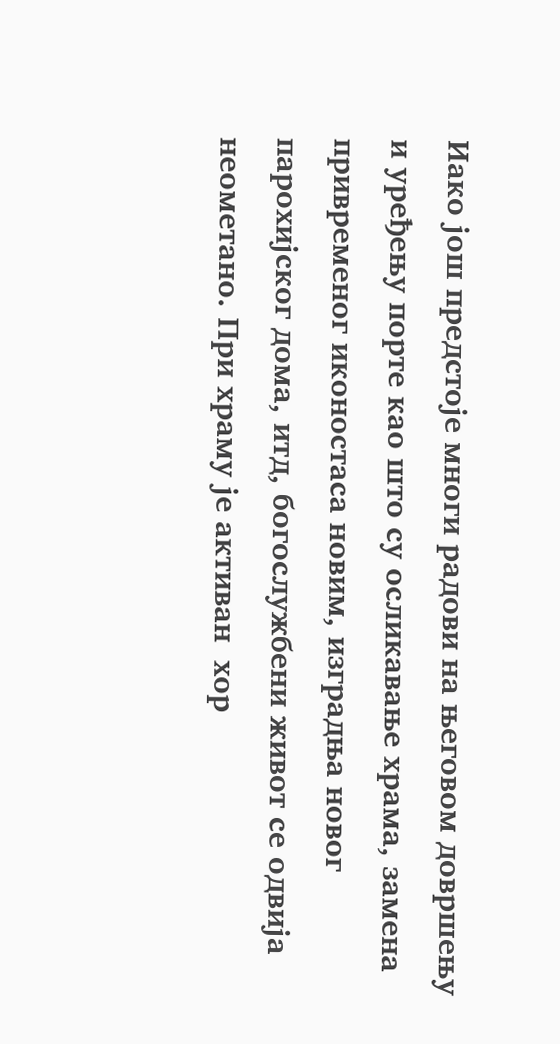Иако још предстоје многи радови на његовом довршењу и уређењу порте као што су осликавање храма, замена привременог иконостаса новим, изградња новог парохијског дома, итд, богослужбени живот се одвија неометано. При храму је активан  хор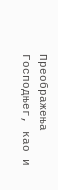Преображења Господњег, као и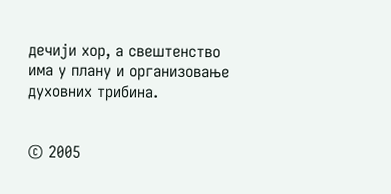дечији хор, а свештенство има у плану и организовање духовних трибина.


© 2005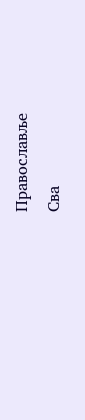Православље
Сва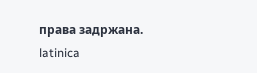права задржана.
latinica